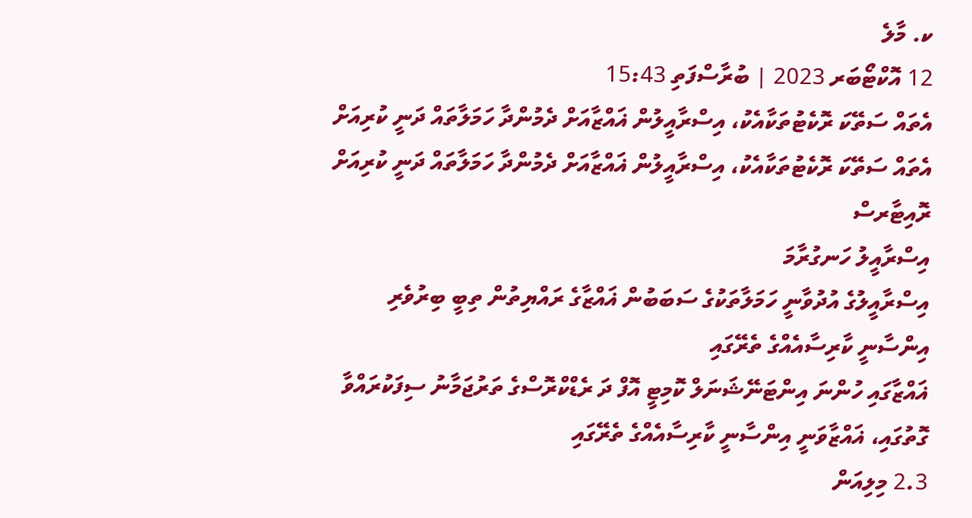ކ. މާލެ
12 އޮކްޓޯބަރ 2023 | ބުރާސްފަތި 15:43
އެތައް ސަތޭކަ ރޮކެޓުތަކާއެކު، އިސްރާއީލުން ޣައްޒާއަށް ދެމުންދާ ހަމަލާތައް ދަނީ ކުރިއަށް
އެތައް ސަތޭކަ ރޮކެޓުތަކާއެކު، އިސްރާއީލުން ޣައްޒާއަށް ދެމުންދާ ހަމަލާތައް ދަނީ ކުރިއަށް
ރޮއިޓާރސް
އިސްރާއީލު ހަނގުރާމަ
އިސްރާއީލުގެ އުދުވާނީ ހަމަލާތަކުގެ ސަބަބުން ޣައްޒާގެ ރައްޔިތުން ތިބީ ބިރުވެރި އިންސާނީ ކާރިސާއެއްގެ ތެރޭގައި
ޣައްޒާގައި ހުންނަ އިންޓަނޭޝަނަލް ކޮމިޓީ އޮފް ދަ ރެޑްކްރޮސްގެ ތަރުޖަމާނު ސިފަކުރައްވާ ގޮތުގައި، ޣައްޒާވަނީ އިންސާނީ ކާރިސާއެއްގެ ތެރޭގައި
2.3 މިލިއަން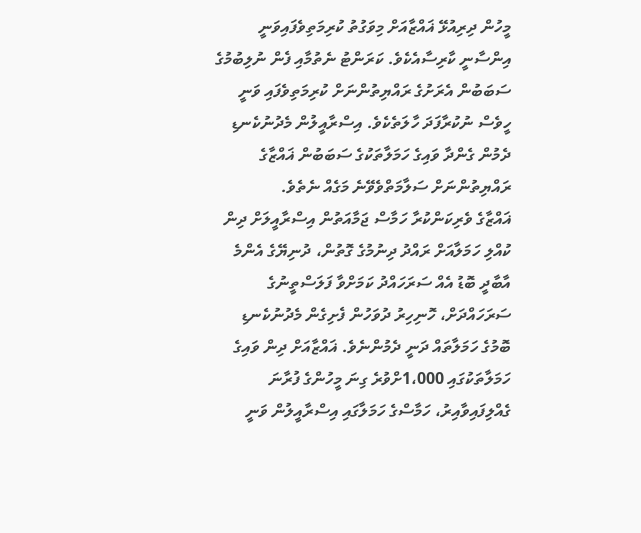މީހުން ދިރިއުޅޭ ޣައްޒާއަށް މިވަގުތު ކުރިމަތިވެފައިވަނީ އިންސާނީ ކާރިސާއެކެވެ. ކަރަންޓު ނެތުމާއި ފެން ނުލިބުމުގެ ސަބަބުން އެރަށުގެ ރައްޔިތުންނަށް ކުރިމަތިވެފައި ވަނީ ހީވެސް ނުކުރާފަދަ ހާލަތެކެވެ. އިސްރާއީލުން މެދުނުކެނޑި ދެމުން ގެންދާ ވައިގެ ހަމަލާތަކުގެ ސަބަބުން ޣައްޒާގެ ރައްޔިތުންނަށް ސަލާމަތްވެވޭނެ މަގެއް ނެތެވެ.
ޣައްޒާގެ ވެރިކަންކުރާ ހަމާސް ޖަމާއަތުން އިސްރާއީލަށް ދިން ކުއްލި ހަމަލާއަށް ރައްދު ދިނުމުގެ ގޮތުން، ދުނިޔޭގެ އެންމެ އާބާދީ ބޮޑު އެއް ސަރަހައްދު ކަމަށްވާ ފަލަސްތީނުގެ ސަރަހައްދަށް، ހޮނިހިރު ދުވަހުން ފެށިގެން މެދުނުކެނޑި ބޮމުގެ ހަމަލާތައް ދަނީ ދެމުންނެވެ. ޣައްޒާއަށް ދިން ވައިގެ ހަމަލާތަކުގައި 1،000ށްވުރެ ގިނަ މީހުންގެ ފުރާނަ ގެއްލިފައިވާއިރު، ހަމާސްގެ ހަމަލާގައި އިސްރާއީލުން ވަނީ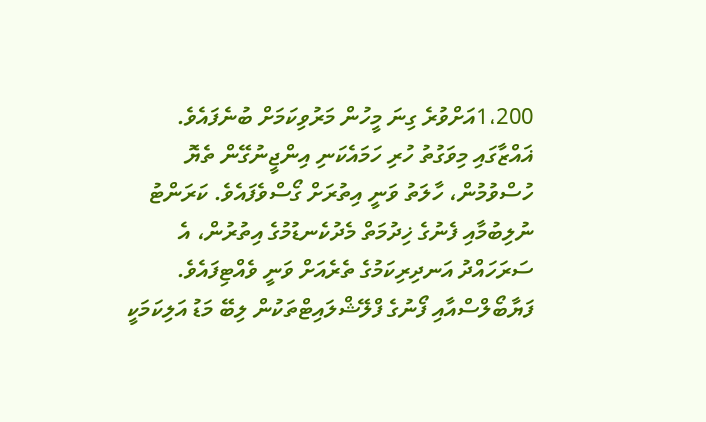1،200އަށްވުރެ ގިނަ މީހުން މަރުވިކަމަށް ބުނެފައެވެ.
ޣައްޒާގައި މިވަގުތު ހުރި ހަމައެކަނި އިންޖީނުގޭން ތެޔޮ ހުސްވުމުން، ހާލަތު ވަނީ އިތުރަށް ގޯސްވެފައެވެ. ކަރަންޓު ނުލިބުމާއި ފެނުގެ ޚިދުމަތް މެދުކެނޑުމުގެ އިތުރުން، އެ ސަރަހައްދު އަނދިރިކަމުގެ ތެރެއަށް ވަނީ ވެއްޓިފައެވެ. ފަޔާބޯލްސްއާއި ފޯނުގެ ފްލޭޝްލައިޓްތަކުން ލިބޭ މަޑު އަލިކަމަކީ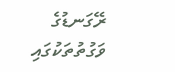ރޭގަނޑުގެ ވަގުތުތަކުގައި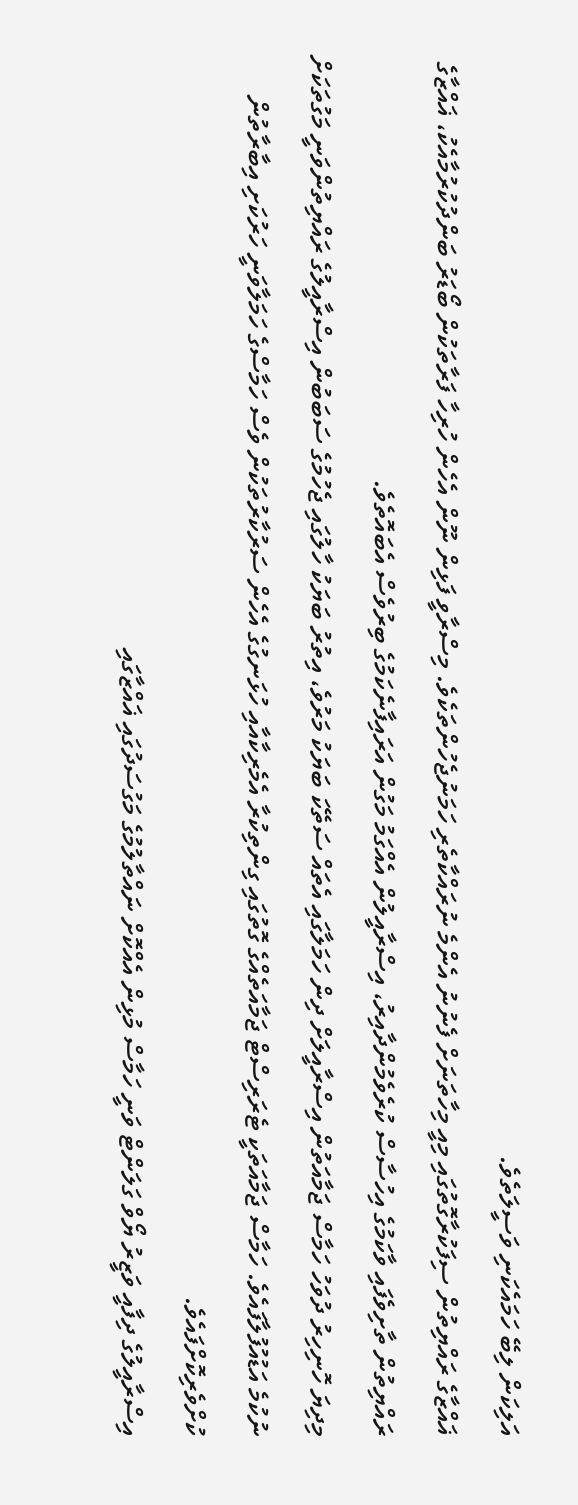އަލިކަން ލިބޭ ހަމައެކަނި ވަސީލަތެވެ.
ޣައްޒާގެ ރައްޔިތުން ސިފަކުރާގޮތުގައި މިއީ މިހާތަނަށް ފެނުނު އެންމެ ނުރައްކާތެރި ހަމަނުޖެހުންތަކެވެ. މިސްރާވީ ފަޅިން ނޫން އެހެން ހުރިހާ ފަރާތަކުން ބޯޑަރު ބަންދުކުރުމާއެކު، ޣައްޒާގެ ރައްޔިތުން ތާށިވެފައި ވާކަމުގެ އިހުސާސް ކުރެވެމުންދާއިރު، އިސްރާއީލުން އެއްގަމު މަގުން އަރައިފާނެކަމުގެ ބިރުވެސް އެބައޮތެވެ.
މިދިޔަ ހޮނިހިރު ދުވަހު ހަމާސް ޖަމާއަތުން އިސްރާއީލަށް ދިން ހަމަލާގައި އެތައް ސަތޭކަ ބަޔަކު މަރުވެ، އިތުރު ބަޔަކު ހާލުގައި ޖެހުމުގެ ސަބަބުން އިސްރާއީލުގެ ރައްޔިތުންވަނީ މަގުތަކަށް ނުކުމެ އަޑުއުފުލާފައެވެ. ހަމާސް ޖަމާއަތަކީ ޓެރަރިސްޓް ޖަމާއަތެއްގެ ގޮތުގައި ގިންތިކުރާ އެމެރިކާއާއި ހުޅަނގުގެ އެހެން ސަރުކާރުތަކުން ވެސް ހަމާސްގެ ހަމަލާވަނީ ހަރުކަށި އިބާރާތުން ކުށްވެރިކޮށްފައެވެ.
އިސްރާއީލުގެ ދިފާއީ ވަޒީރު ޔޯވް ގަލަންޓް ވަނީ ހަމާސް މުޅިން އެއްކޮށް ނައްތާލުމުގެ މަގުސަދުގައި ޣައްޒާގައި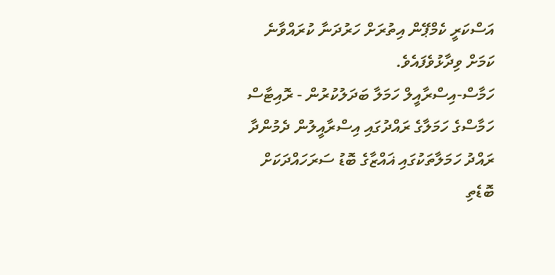އަސްކަރީ ކެމްޕޭން އިތުރަށް ހަރުދަނާ ކުރައްވާނެ ކަމަށް ވިދާޅުވެފައެވެ.
ހަމާސް-އިސްރާއީލް ހަމަލާ ބަދަލުކުރުން - ރޮއިޓާސް
ހަމާސްގެ ހަމަލާގެ ރައްދުގައި އިސްރާއީލުން ދެމުންދާ ރައްދު ހަމަލާތަކުގައި ޣައްޒާގެ ބޮޑު ސަރަހައްދަކަށް ބޮޑެތި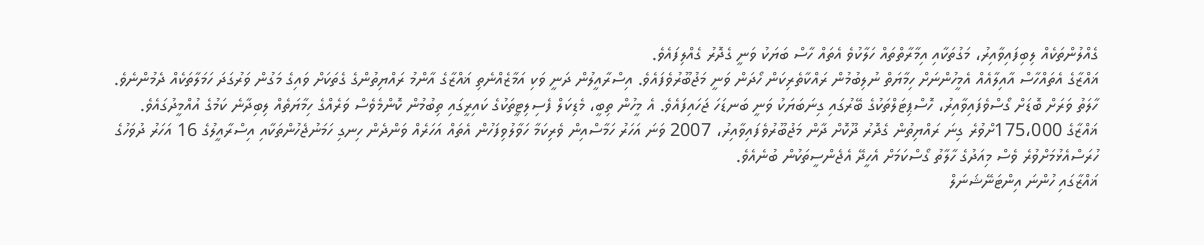ގެއްލުންތަކެއް ލިބިފައިވާއިރު، މަގުތަކާއި އިމާރާތްތައް ހަލާކުވެ އެތައް ހާސް ބަޔަކު ވަނީ ގެދޮރު ގެއްލިފައެވެ.
ޣައްޒާގެ އެތައްހާސް އާއިލާއެއް އެމީހުންނަށް ހިމާޔަތް ނުލިބުމުން ރައްކާތެރިކަން ހޯދަން ވަނީ މަޖުބޫރުވެފައެވެ. އިސްރާއީލުން ދަނީ ވަކި އަމާޒެއްނެތި ޣައްޒާގެ އާންމު ރައްޔިތުންގެ ގެތަކަށް ވައިގެ މަގުން ވަރުގަދަ ހަމަލާތަކެއް ދެމުންނެވެ.
ހާލަތު ވަރަށް ބޮޑަށް ގޯސްވެފައިވާއިރު، ހޮސްޕިޓަލްތަކުގެ ބޭރުގައި ގިނަބަޔަކު ވަނީ ބަނޑަހަ ޖަހައިފައެވެ. އެ މީހުން ތިބީ، މެޑިކަލް ފެސިލިޓީތަކުގެ ކައިރީގައި ތިބުމުން ކޮންމެވެސް ވަރެއްގެ ހިމާޔަތެއް ލިބިދާނެ ކަމުގެ އުއްމީދުގައެވެ.
ޣައްޒާގެ 175،000ށްވުރެ ގިނަ ރައްޔިތުން ގެދޮރު ދޫކޮށް ދާން މަޖުބޫރުވެފައިވާއިރު، 2007 ވަނަ އަހަރު ހަމާސްއިން ވެރިކަމާ ހަވާލުވިފަހުން އެތައް އަހަރެއް ވަންދެން ހިނގި ހަމަނުޖެހުންތަކާއި އިސްރާއީލުގެ 16 އަހަރު ދުވަހުގެ ހުރަސްއެޅުމަށްވުރެ ވެސް މިއަދުގެ ހާލާތު ގޯސްކަމަށް އެހީދޭ އެޖެންސީތަކުން ބުނެއެވެ.
ޣައްޒާގައި ހުންނަ އިންޓަނޭޝަނަލް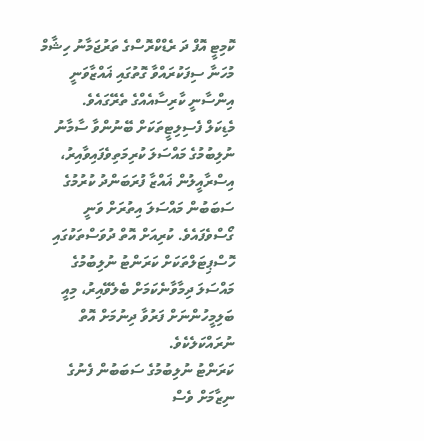ކޮމިޓީ އޮފް ދަ ރެޑްކްރޮސްގެ ތަރުޖަމާނު ހިޝާމް މުހަނާ ސިފަކުރައްވާ ގޮތުގައި ޣައްޒާވަނީ އިންސާނީ ކާރިސާއެއްގެ ތެރޭގައެވެ.
މެޑިކަލް ފެސިލިޓީތަކަށް ބޭނުންވާ ސާމާނު ނުލިބުމުގެ މައްސަލަ ކުރިމަތިވެފައިވާއިރު، އިސްރާއީލުން ޣައްޒާ ފުރަބަންދު ކުރުމުގެ ސަބަބުން މައްސަލަ އިތުރަށް ވަނީ ގޯސްވެފައެވެ. ކުރިއަށް އޮތް ދުވަސްތަކުގައި ހޮސްޕިޓަލްތަކަށް ކަރަންޓު ނުލިބުމުގެ މައްސަލަ ދިމާވާނެކަމަށް ބެލެވޭއިރު، މިއީ ބަލިމީހުންނަށް ފަރުވާ ދިނުމަށް އޮތް ނުރައްކަލެކެވެ.
ކަރަންޓު ނުލިބުމުގެ ސަބަބުން ފެނުގެ ނިޒާމަށް ވެސް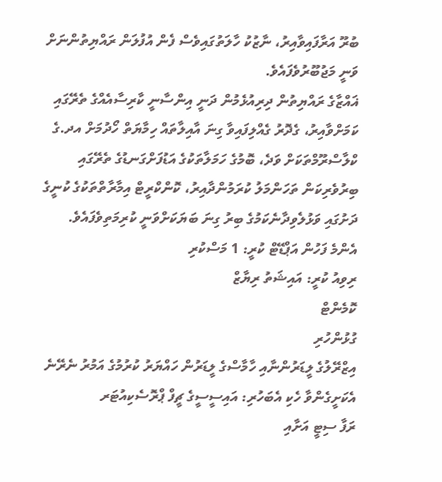ބުރޫ އަރާފައިވާއިރު، ނާޒުކު ހާލަތުގައިވެސް ފެން އުފުލަން ރައްޔިތުންނަށް ވަނީ މަޖުބޫރުވެފައެވެ.
ޣައްޒާގެ ރައްޔިތުން ދިރިއުޅެމުން ދަނީ އިންސާނީ ކާރިސާއެއްގެ ތެރޭގައި ކަމަށްވާއިރު، ގެދޮރު ގެއްލިފައިވާ ގިނަ އާއިލާތައް ހިމާޔަތް ހޯދުމަށް އދ.ގެ ކްލާސްރޫމްތަކަށް ވަދެ، ބޮމުގެ ހަމަލާތަކުގެ އަޑުފަށްގަނޑުގެ ތެރޭގައި ބިރުވެރިކަން ތަހަންމަލު ކުރަމުންދާއިރު، ކޮންކްރީޓް އިމާރާތްތަކުގެ ކުނީގެ ދަށުގައި ވަޅުލެވިދާނެކަމުގެ ބިރު ގިނަ ބަޔަކަށްވަނީ ކުރިމަތިވެފައެވެ.
އެންމެ ފަހުން އަޕްޑޭޓް ކުރީ: 1 މަސްކުރި
ރިވިއު ކުރީ: އައިޝަތު ރިޔާޒް
ކޮމެންޓް
ގުޅުންހުރި
އިޒްރޭލުގެ ލީޑަރުންނާއި ހާމާސްގެ ލީޑަރުން ހައްޔަރު ކުރުމުގެ އަމުރު ނެރޭނެ އެކަށީގެންވާ ހެކި އެބަހުރި: އައިސީސީގެ ޗީފް ޕްރޮސެކިއުޓަރ
ރަފާ ސިޓީ އަށާއި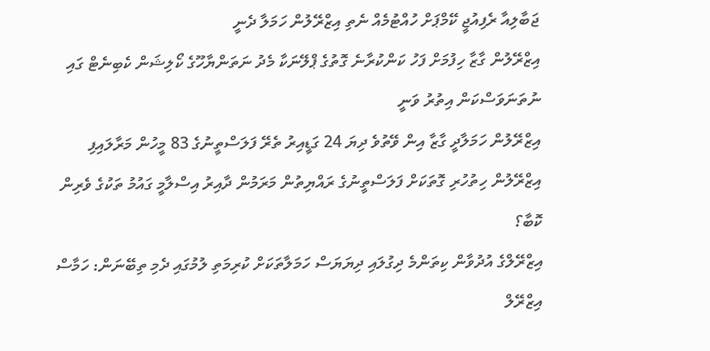ޖަބާލިއާ ރެފިއުޖީ ކޭމްޕަށް ހުއްޓުމެއް ނެތި އިޒްރޭލުން ހަމަލާ ދެނީ
އިޒްރޭލުން ގާޒާ ހިފުމަށް ފަހު ކަންކުރާނެ ގޮތުގެ ޕްލޭނަކާ މެދު ނަތަންޔާހޫގެ ކޯލިޝަން ކެބިނެޓް ގައި ނުތަނަވަސްކަން އިތުރު ވަނީ
އިޒްރޭލުން ހަމަލާދީ ގާޒާ އިން ވޭތުވެ ދިޔަ 24 ގަޑީއިރު ތެރޭ ފަލަސްތީނުގެ 83 މީހުން މަރާލައިފި
އިޒްރޭލުން ހިތުހުރި ގޮތަކަށް ފަލަސްތީނުގެ ރައްޔިތުން މަރަމުން ދާއިރު އިސްލާމީ ގައުމު ތަކުގެ ވެރިން ކޮބާ؟
އިޒްރޭލްގެ އުދުވާން ކިތަންމެ ދިގުލައި ދިޔަޔަސް ހަމަލާތަކަށް ކުރިމަތި ލުމުގައި ދެމި ތިބޭނަން: ހަމާސް
އިޒްރޭލް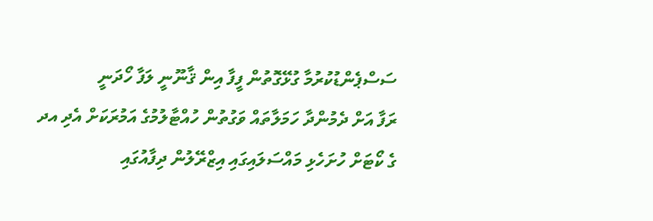ސަސްޕެންޑުކުރުމާ ގުޅޭގޮތުން ފީފާ އިން ޤާނޫނީ ލަފާ ހޯދަނީ
ރަފާ އަށް ދެމުންދާ ހަމަލާތައް ވަގުތުން ހުއްޓާލުމުގެ އަމުރަކަށް އެދި އދ ގެ ކޯޓަށް ހުށަހެޅި މައްސަލައިގައި އިޒްރޭލުން ދިފާއުގައި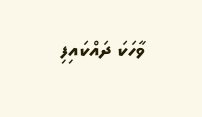ވާހަކަ ދައްކައިފި